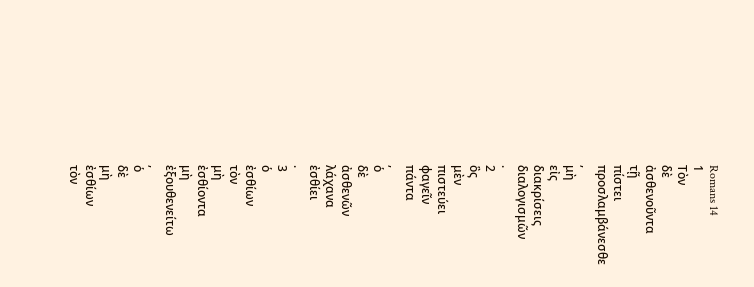Romans 14
1
Τὸν
δὲ
ἀσθενοῦντα
τῇ
πίστει
προσλαμβάνεσθε
,
μὴ
εἰς
διακρίσεις
διαλογισμῶν
.
2
ὃς
μὲν
πιστεύει
φαγεῖν
πάντα
,
ὁ
δὲ
ἀσθενῶν
λάχανα
ἐσθίει
.
3
ὁ
ἐσθίων
τὸν
μὴ
ἐσθίοντα
μὴ
ἐξουθενείτω
,
ὁ
δὲ
μὴ
ἐσθίων
τὸν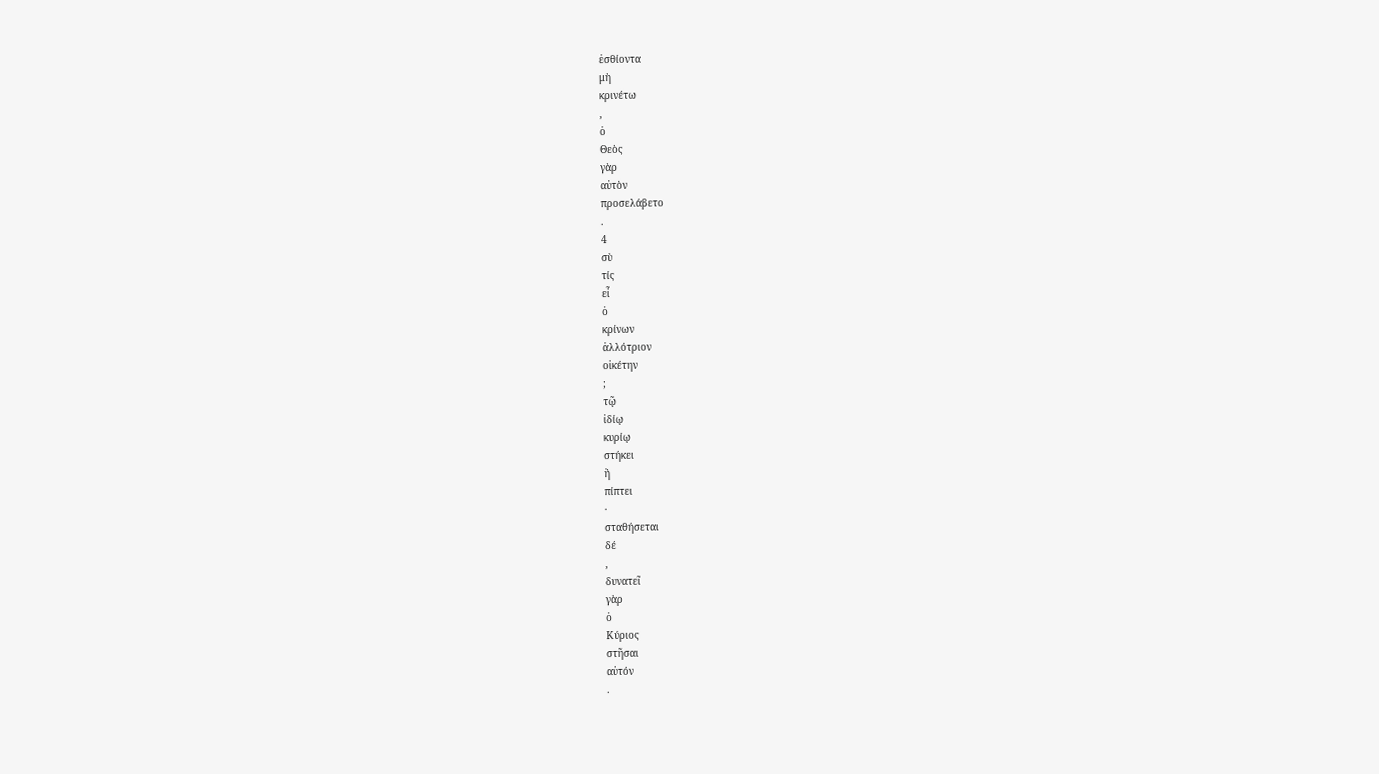ἐσθίοντα
μὴ
κρινέτω
,
ὁ
Θεὸς
γὰρ
αὐτὸν
προσελάβετο
.
4
σὺ
τίς
εἶ
ὁ
κρίνων
ἀλλότριον
οἰκέτην
;
τῷ
ἰδίῳ
κυρίῳ
στήκει
ἢ
πίπτει
·
σταθήσεται
δέ
,
δυνατεῖ
γὰρ
ὁ
Κύριος
στῆσαι
αὐτόν
.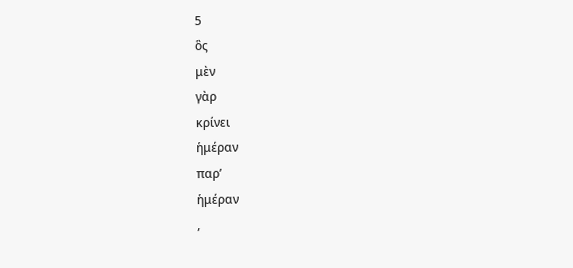5
ὃς
μὲν
γὰρ
κρίνει
ἡμέραν
παρ’
ἡμέραν
,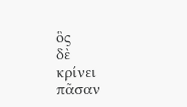ὃς
δὲ
κρίνει
πᾶσαν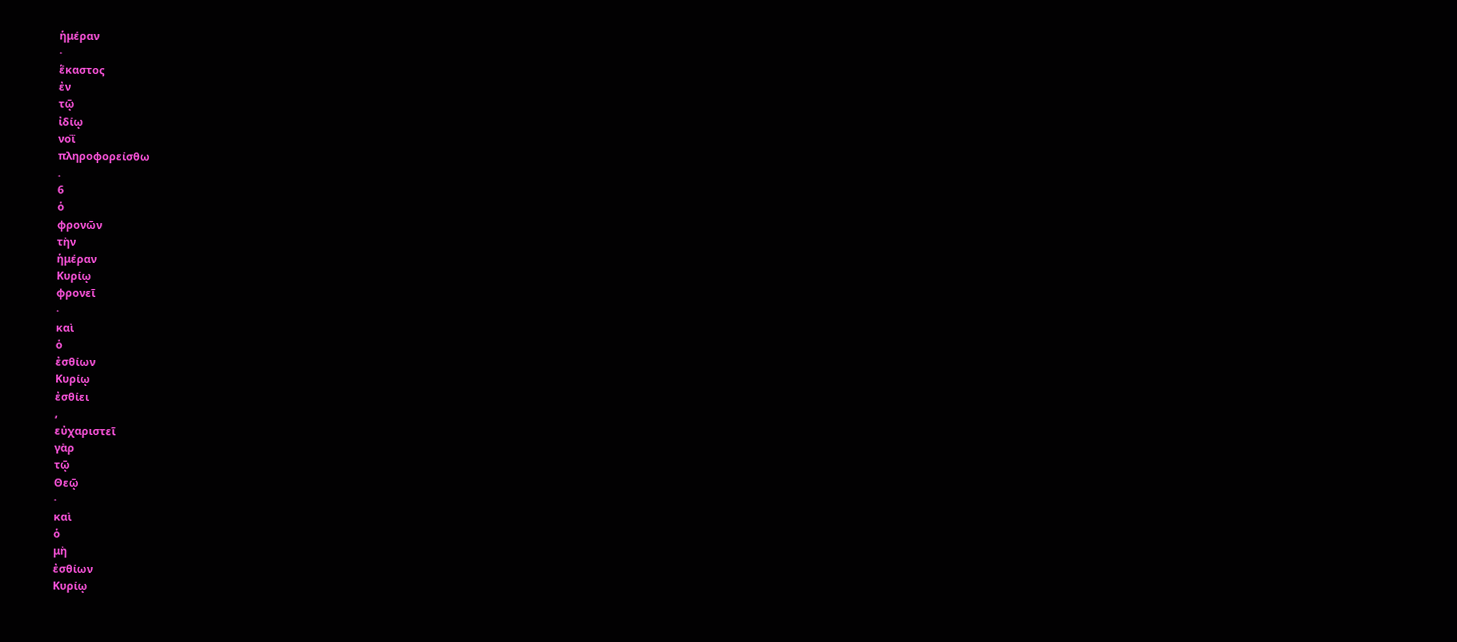ἡμέραν
·
ἕκαστος
ἐν
τῷ
ἰδίῳ
νοῒ
πληροφορείσθω
.
6
ὁ
φρονῶν
τὴν
ἡμέραν
Κυρίῳ
φρονεῖ
·
καὶ
ὁ
ἐσθίων
Κυρίῳ
ἐσθίει
,
εὐχαριστεῖ
γὰρ
τῷ
Θεῷ
·
καὶ
ὁ
μὴ
ἐσθίων
Κυρίῳ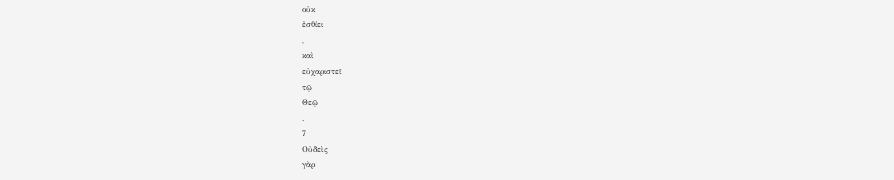οὐκ
ἐσθίει
,
καὶ
εὐχαριστεῖ
τῷ
Θεῷ
.
7
Οὐδεὶς
γὰρ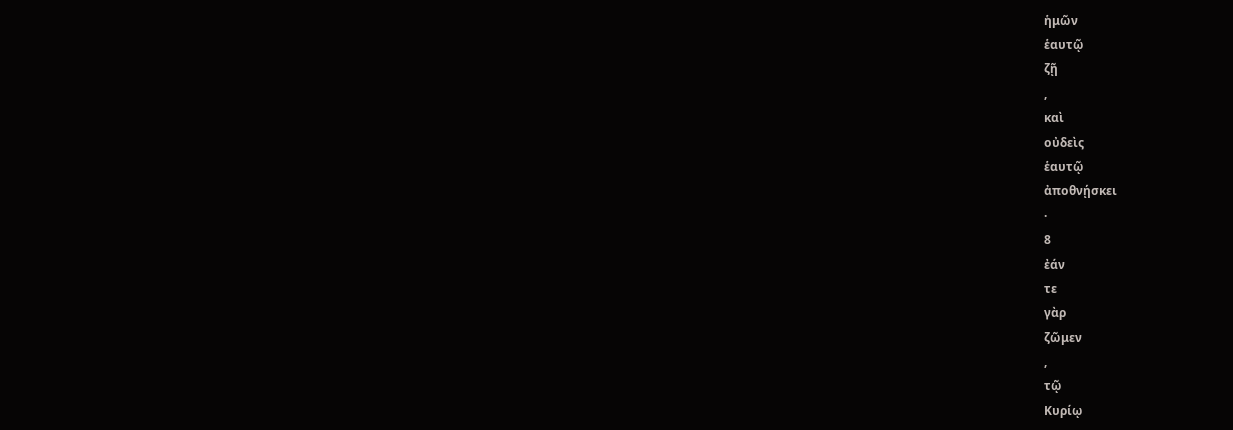ἡμῶν
ἑαυτῷ
ζῇ
,
καὶ
οὐδεὶς
ἑαυτῷ
ἀποθνῄσκει
·
8
ἐάν
τε
γὰρ
ζῶμεν
,
τῷ
Κυρίῳ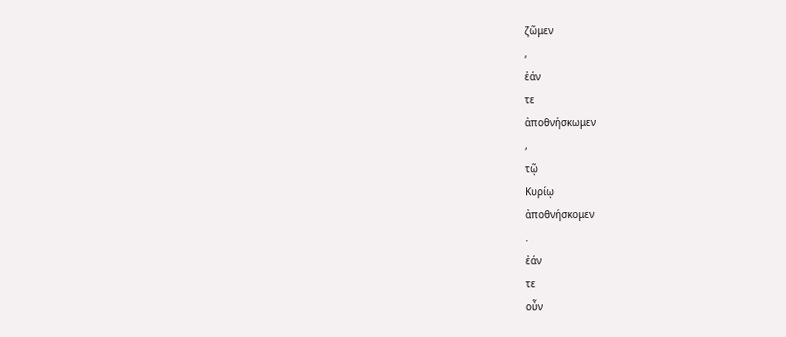ζῶμεν
,
ἐάν
τε
ἀποθνήσκωμεν
,
τῷ
Κυρίῳ
ἀποθνήσκομεν
.
ἐάν
τε
οὖν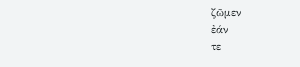ζῶμεν
ἐάν
τε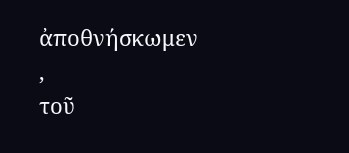ἀποθνήσκωμεν
,
τοῦ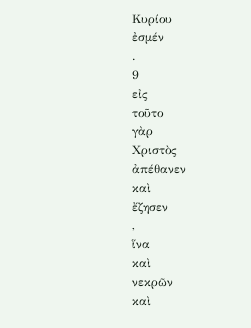Κυρίου
ἐσμέν
.
9
εἰς
τοῦτο
γὰρ
Χριστὸς
ἀπέθανεν
καὶ
ἔζησεν
,
ἵνα
καὶ
νεκρῶν
καὶ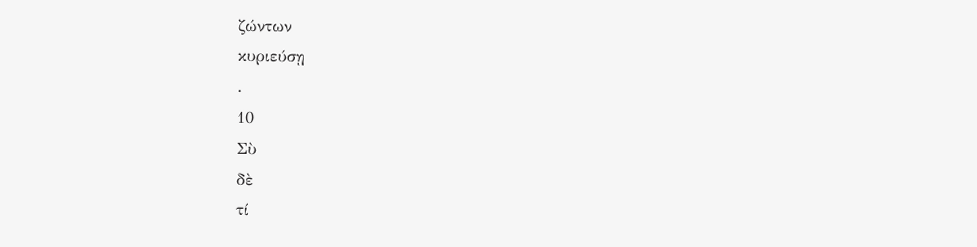ζώντων
κυριεύσῃ
.
10
Σὺ
δὲ
τί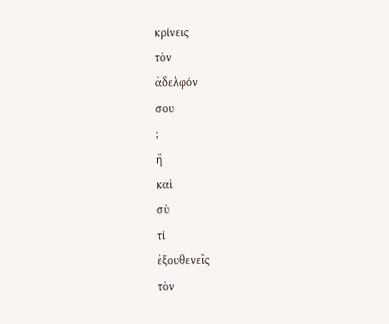κρίνεις
τὸν
ἀδελφόν
σου
;
ἢ
καὶ
σὺ
τί
ἐξουθενεῖς
τὸν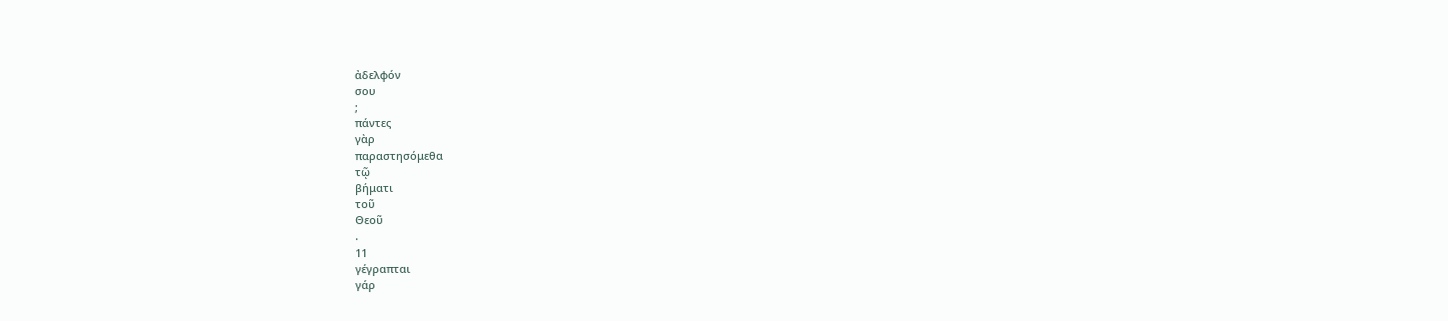ἀδελφόν
σου
;
πάντες
γὰρ
παραστησόμεθα
τῷ
βήματι
τοῦ
Θεοῦ
.
11
γέγραπται
γάρ